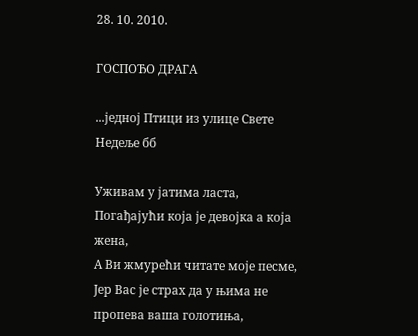28. 10. 2010.

ГОСПОЂО ДРАГА

...једној Птици из улице Свете Недеље бб

Уживам у јатима ласта,
Погађајући која је девојка а која жена,
А Ви жмурећи читате моје песме,
Јер Вас је страх да у њима не пропева ваша голотиња,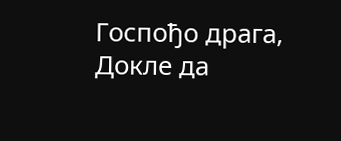Госпођо драга,
Докле да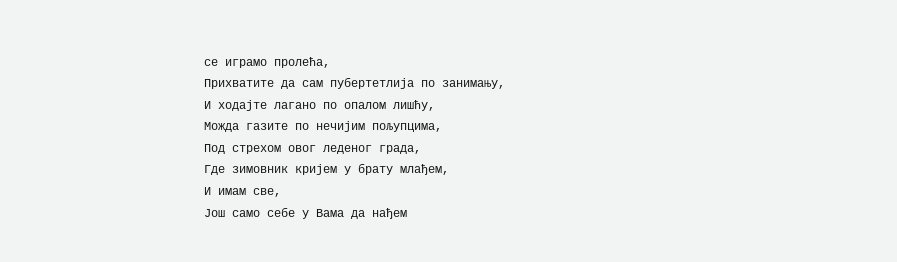се играмо пролећа,
Прихватите да сам пубертетлија по занимању,
И ходајте лагано по опалом лишћу,
Можда газите по нечијим пољупцима,
Под стрехом овог леденог града,
Где зимовник кријем у брату млађем,
И имам све,
Још само себе у Вама да нађем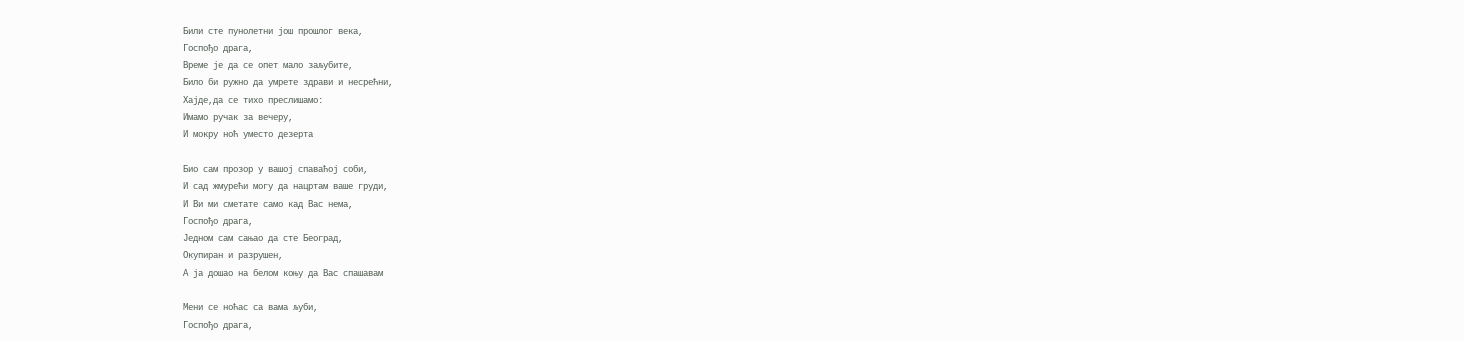Били сте пунолетни још прошлог века,
Госпођо драга,
Време је да се опет мало заљубите,
Било би ружно да умрете здрави и несрећни,
Хајде,да се тихо преслишамо:
Имамо ручак за вечеру,
И мокру ноћ уместо дезерта

Био сам прозор у вашој спаваћој соби,
И сад жмурећи могу да нацртам ваше груди,
И Ви ми сметате само кад Вас нема,
Госпођо драга,
Једном сам сањао да сте Београд,
Окупиран и разрушен,
А ја дошао на белом коњу да Вас спашавам

Мени се ноћас са вама љуби,
Госпођо драга,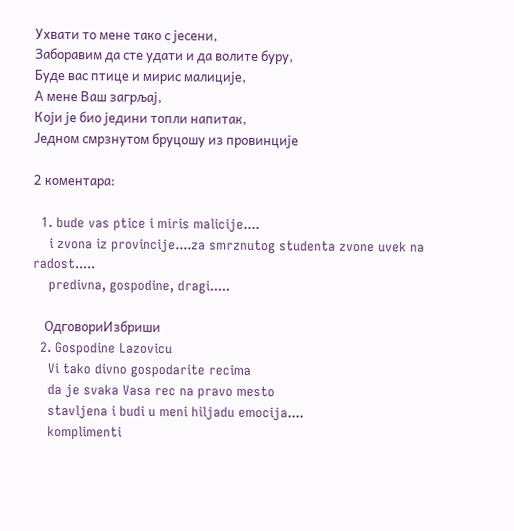Ухвати то мене тако с јесени,
Заборавим да сте удати и да волите буру,
Буде вас птице и мирис малиције,
А мене Ваш загрљај,
Који је био једини топли напитак,
Једном смрзнутом бруцошу из провинције

2 коментара:

  1. bude vas ptice i miris malicije....
    i zvona iz provincije....za smrznutog studenta zvone uvek na radost.....
    predivna, gospodine, dragi.....

    ОдговориИзбриши
  2. Gospodine Lazovicu
    Vi tako divno gospodarite recima
    da je svaka Vasa rec na pravo mesto
    stavljena i budi u meni hiljadu emocija....
    komplimenti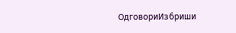ОдговориИзбриши